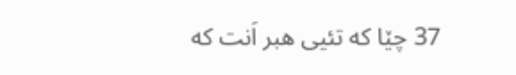37 چێا که تئیی هبر اَنت که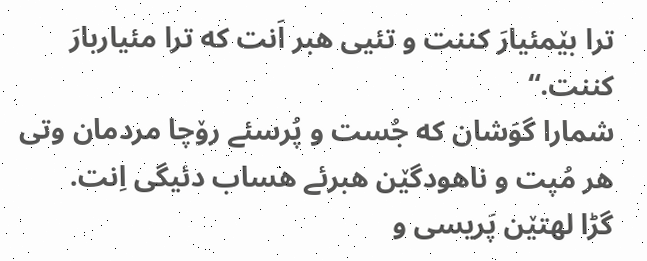ترا بێمئیارَ کننت و تئیی هبر اَنت که ترا مئیاربارَ کننت.“
شمارا گوَشان که جُست و پُرسئے رۆچا مردمان وتی هر مُپت و ناهودگێن هبرئے هساب دئیگی اِنت.
گڑا لهتێن پَریسی و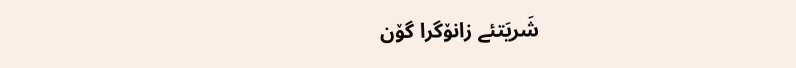شَریَتئے زانۆگرا گۆن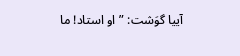آییا گوَشت: ”او استاد! ما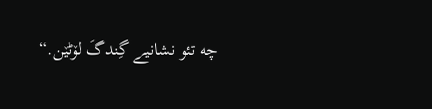چه تئو نشانیے گِندگَ لۆٹێن.“